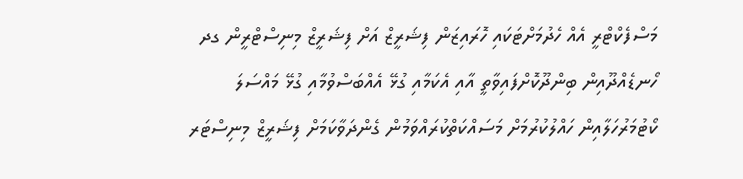މަސްފެކްޓްރީ އެއް ހެދުމަށްޓަކައި ހޮރައިޒަން ފިޝަރީޒް އަށް ފިޝަރީޒް މިނިސްޓްރީން ގދ ހޯނޑެއްދޫއިން ބިންދޫކޮށްފައިވާތީ އާއި އެކަމާއި ގުޅޭ އެއްބަސްވުމާއި ގުޅޭ މައްސަލަ ކޯޓުމަރުހަލާއިން ހައްލުކުރުމަށް މަސައްކަތްކުރައްވަމުން ގެންދަވާކަމަށް ފިޝަރީޒް މިނިސްޓަރ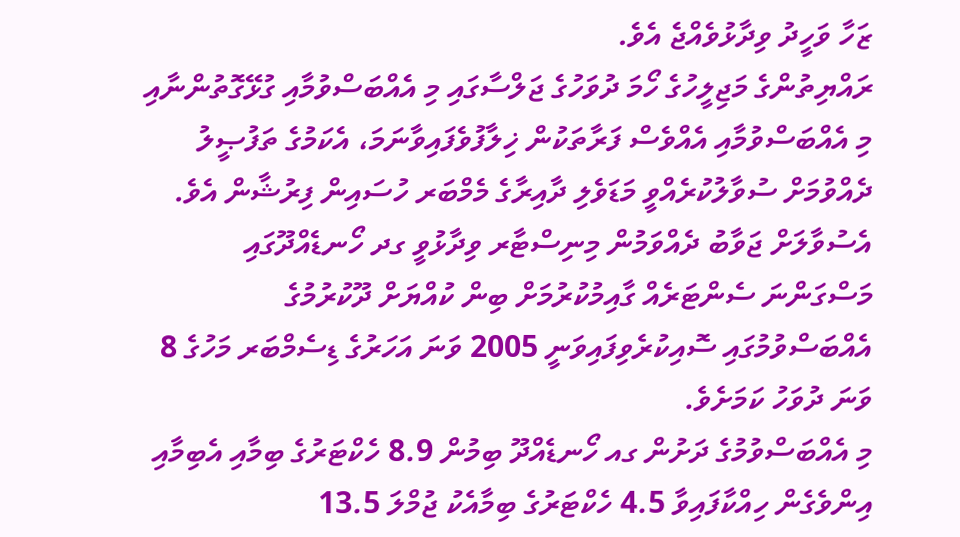ޒަހާ ވަހީދު ވިދާޅުވެއްޖެ އެވެ.
ރައްޔިތުންގެ މަޖިލީހުގެ ހޯމަ ދުވަހުގެ ޖަލްސާގައި މި އެއްބަސްވުމާއި ގުޅޭގޮތުންނާއި މި އެއްބަސްވުމާއި އެއްވެސް ފަރާތަކުން ޚިލާފުވެފައިވާނަމަ، އެކަމުގެ ތަފުޞީލު ދެއްވުމަށް ސުވާލުކުރެއްވީ މަޑަވެލި ދާއިރާގެ މެމްބަރ ހުސައިން ފިރުޝާން އެވެ. އެސުވާލަށް ޖަވާބު ދެއްވަމުން މިނިސްޓާރ ވިދާޅުވީ ގދ ހޯނޑެއްދޫގައި މަސްގަންނަ ސެންޓަރެއް ގާއިމުކުރުމަށް ބިން ކުއްޔަށް ދޫކުރުމުގެ އެއްބަސްވުމުގައި ސޮއިކުރެވިފައިވަނީ 2005 ވަނަ އަހަރުގެ ޑިސެމްބަރ މަހުގެ 8 ވަނަ ދުވަހު ކަމަށެވެ.
މި އެއްބަސްވުމުގެ ދަށުން ގއ ހޯނޑެއްދޫ ބިމުން 8.9 ހެކްޓަރުގެ ބިމާއި އެބިމާއި އިންވެގެން ހިއްކާފައިވާ 4.5 ހެކްޓަރުގެ ބިމާއެކު ޖުމްލަ 13.5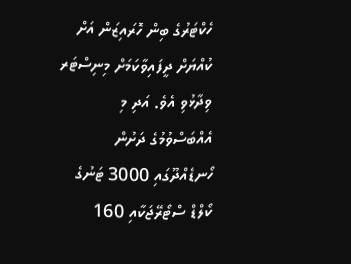ހެކްޓަރުގެ ބިން ހޮރައިޒަން އަށް ކުއްޔަށް ދީފައިވާކަމަށް މިނިސްޓަރ ވިދާޅުވި އެވެ. އަދި މި އެއްބަސްވުމުގެ ދަށުން ހޯނޑެއްދޫގައި 3000 ޓަނުގެ ކޯލްޑް ސްޓޯރޭޖަކާއި 160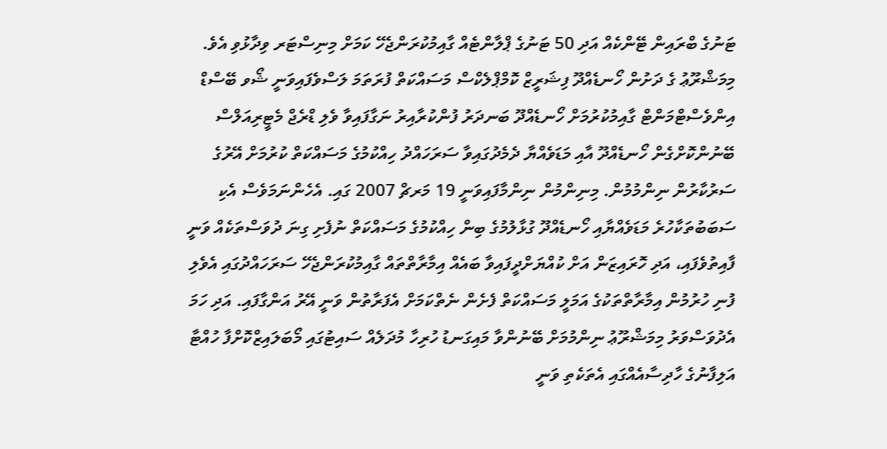ޓަނުގެ ބްރައިން ޓޭންކެއް އަދި 50 ޓަނުގެ ޕްލާންޓެއް ގާއިމުކުރަންޖެހޭ ކަމަށް މިނިސްޓަރ ވިދާޅުވި އެވެ.
މިމަޝްރޫޢު ގެ ދަށުން ހޯނޑެއްދޫ ފިޝަރީޒް ކޮމްޕްލެކްސް މަސައްކަތް ފުރަތަމަ ލަސްވެފައިވަނީ ޝޯވ ބޭސްޑް އިންވެސްޓްމަންޓް ގާއިމުކުރުމަށް ހޯނޑެއްދޫ ބަނދަރު ފުންކުރާއިރު ނަގާފައިވާ ވެލި ޑްރެޖް މެޓީރިއަލްސް ބޭނުންކޮށްގެން ހޯނޑެއްދޫ އާއި މަޑަވެއްޔާ ދެމެދުގައިވާ ސަރަހައްދު ހިއްކުމުގެ މަސައްކަތް ކުރުމަށް އޭރުގެ ސަރުކާރުން ނިންމުމުން. މިނިންމުން ނިންމާފައިވަނީ 19 މަރޗް 2007 ގައި. އެހެންނަމަވެސް އެކި ސަބަބުތަކާހުރެ މަޑަވެއްޔާއި ހޯނޑެއްދޫ ގުޅާލުމުގެ ބިން ހިއްކުމުގެ މަސައްކަތް ނުފެށި ގިނަ ދުވަސްތަކެއް ވަނީ ފާއިތުވެފައި، އަދި ހޮރައިޒަން އަށް ކުއްޔަށްދީފައިވާ ބައެއް އިމާރާތްތައް ގާއިމުކުރަންޖެހޭ ސަރަހައްދުގައި އެވެލި ފުނި ހުރުމުން އިމާރާތްތަކުގެ އަމަލީ މަސައްކަތް ފެށެން ނެތްކަމަށް އެފަރާތުން ވަނީ އޭރު އަންގާފައި. އަދި ހަމަ އެދުވަސްވަރު މިމަޝްރޫޢު ނިންމުމަށް ބޭނުންވާ މައިގަނޑު ހުރިހާ މުދަލެއް ސައިޓުގައި މޯބަލައިޒްކޮށްފާ ހުއްޓާ އަލިފާނުގެ ހާދިސާއެއްގައި އެތަކެތި ވަނީ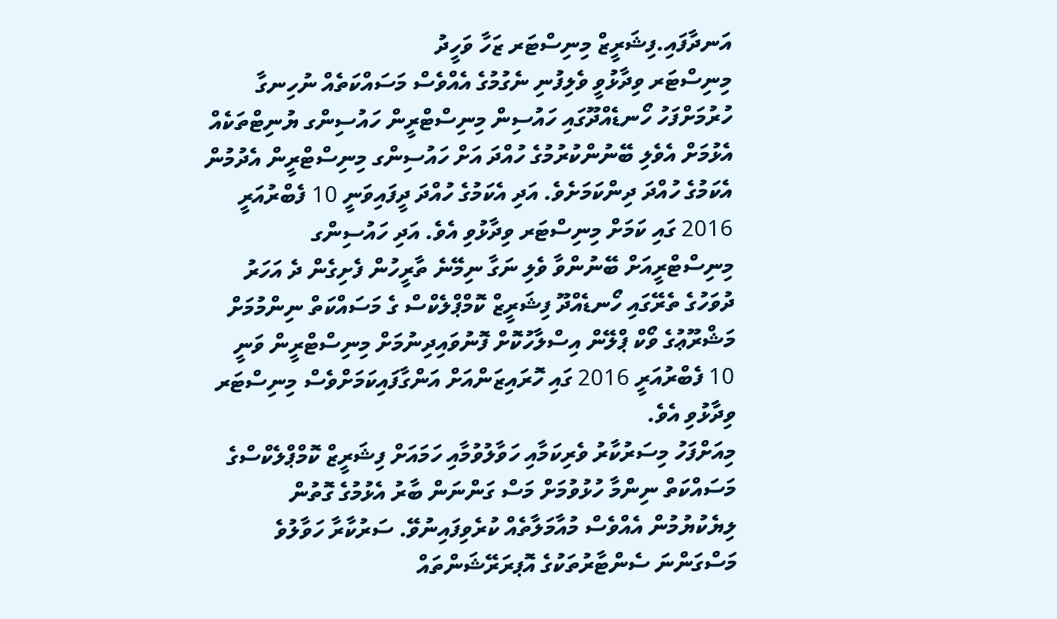އަނދާފައި.ފިޝަރީޒް މިނިސްޓަރ ޒަހާ ވަހީދު
މިނިސްޓަރ ވިދާޅުވީ ވެލިފުނި ނެގުމުގެ އެއްވެސް މަސައްކަތެއް ނުހިނގާ ހުރުމަށްފަހު ހޯނޑެއްދޫގައި ހައުސިން މިނިސްޓްރީން ހައުސިންގ ޔުނިޓްތަކެއް އެޅުމަށް އެވެލި ބޭނުންކުރުމުގެ ހުއްދަ އަށް ހައުސިންގ މިނިސްޓްރީން އެދުމުން އެކަމުގެ ހުއްދަ ދިންކަމަށެވެ. އަދި އެކަމުގެ ހުއްދަ ދީފައިވަނީ 10 ފެބްރުއަރީ 2016 ގައި ކަމަށް މިނިސްޓަރ ވިދާޅުވި އެވެ. އަދި ހައުސިންގ މިނިސްޓްރީއަށް ބޭނުންވާ ވެލި ނަގާ ނިމޭނެ ތާރީހުން ފެށިގެން ދެ އަހަރު ދުވަހުގެ ތެރޭގައި ހޯނޑެއްދޫ ފިޝަރީޒް ކޮމްޕްލެކްސް ގެ މަސައްކަތް ނިންމުމަށް މަޝްރޫޢުގެ ވޯކް ޕްލޭން އިސްލާހުކޮށް ފޮނުވައިދިނުމަށް މިނިސްޓްރީން ވަނީ 10 ފެބްރުއަރީ 2016 ގައި ހޮރައިޒަންއަށް އަންގާފައިކަމަށްވެސް މިނިސްޓަރ ވިދާޅުވި އެވެ.
މިއަށްފަހު މިސަރުކާރު ވެރިކަމާއި ހަވާލުވުމާއި ހަމައަށް ފިޝަރީޒް ކޮމްޕްލެކްސްގެ މަސައްކަތް ނިންމާ ހުޅުވުމަށް މަސް ގަންނަން ބާރު އެޅުމުގެ ގޮތުން ލިޔެކުޔުމުން އެއްވެސް މުއާމަލާތެއް ކުރެވިފައިނުވޭ. ސަރުކާރާ ހަވާލުވެ މަސްގަންނަ ސެންޓާރުތަކުގެ އޮޕރަރޭޝަންތައް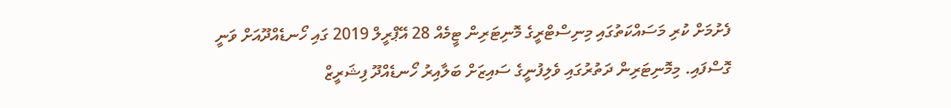ފެށުމަށް ކުރި މަސައްކަތުގައި މިނިސްޓްރީގެ މޮނިޓަރިން ޓީމެއް 28 އޭޕްރީލް 2019 ގައި ހޯނޑެއްދޫއަށް ވަނީ ގޮސްފައި. މިމޮނިޓަރިން ދަތުރުގައި ވެލިފުނީގެ ސައިޒަށް ބަލާއިރު ހޯނޑެއްދޫ ފިޝަރީޒް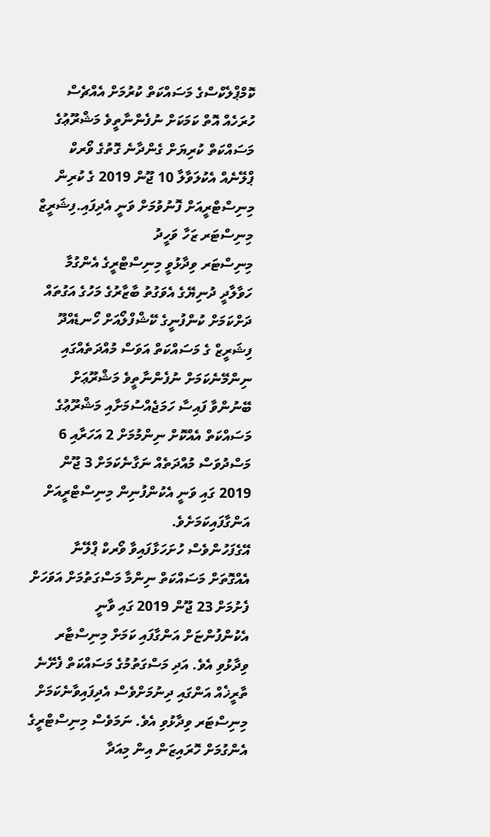ކޮމްޕްލެކްސްގެ މަސައްކަތް ކުރުމަށް އެއްޗެސް ހުރަހެއް އޮތް ކަމަކަށް ނުފެންނާތީވެ މަޝްރޫޢުގެ މަސައްކަތް ކުރިޔަށް ގެންދާނެ ގޮތުގެ ވޯރކް ޕްލޭނެއް އެކުލަވާލާ 10 ޖޫން 2019 ގެ ކުރިން މިނިސްޓްރީއަށް ފޮނުވުމަށް ވަނީ އެދިފައި.ފިޝަރީޒް މިނިސްޓަރ ޒަހާ ވަހީދު
މިނިސްޓަރ ވިދާޅުވީ މިނިސްޓްރީގެ އެންގުމާ ހަވާލާދީ ދުނިޔޭގެ އެވަގުތު ބާޒާރުގެ މަހުގެ އަގުތައް ދަށްކަމަށް ކުންފުނީގެ ކޭޝްފްލޯއަށް ހޯނޑެއްދޫ ފިޝަރީޒް ގެ މަސައްކަތް އަވަސް މުއްދަތެއްގައި ނިންމޭނެކަމަށް ނުފެންނާތީވެ މަޝްރޫޢަށް ބޭނުންވާ ފައިސާ ހަމަޖެއްސުމަށާއި މަޝްރޫޢުގެ މަސައްކަތް އެއްކޮށް ނިންމުމަށް 2 އަހަރާއި 6 މަސްދުވަސް މުއްދަތެއް ނަގާނެކަމަށް 3 ޖޫން 2019 ގައި ވަނީ އެކުންފުނިން މިނިސްޓްރީއަށް އަންގާފައިކަމަށެވެ.
އޭގެފަހުންވެސް ހުށަހަޅާފައިވާ ވޯރކް ޕްލޭނާ އެއްގޮތަށް މަސައްކަތް ނިންމާ މަސްގަތުމަށް އަވަހަށް ފެށުމަށް 23 ޖޫން 2019 ގައި ވާނީ އެކުންފުންޏަށް އަންގާފައި ކަމަށް މިނިސްޓާރ ވިދާޅުވި އެވެ. އަދި މަސްގަތުމުގެ މަސައްކަތް ފެށޭނެ ތާރީޚެއް އަންގައި ދިނުމަށްވެސް އެދިފައިވާނެކަމަށް މިނިސްޓަރ ވިދާޅުވި އެވެ. ނަމަވެސް މިނިސްޓްރީގެ އެންގުމަށް ހޮރައިޒަން އިން މިއަދާ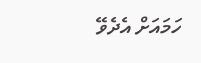ހަމައަށް އެދެވޭ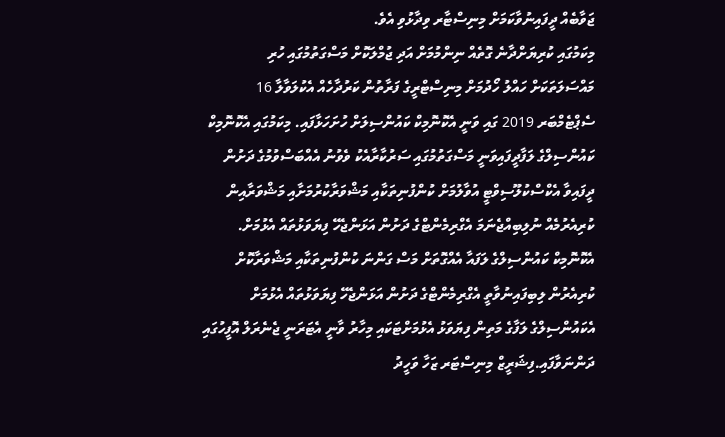ޖަވާބެއް ދީފައިނުވާކަމަށް މިނިސްޓާރ ވިދާޅުވި އެވެ.
މިކަމުގައި ކުރިޔަށްދާނެ ގޮތެއް ނިންމުމަށް އަދި ޖުމްލަކޮށް މަސްގަތުމުގައި ހުރި މައްސަލަތަކަށް ހައްލު ހޯދުމަށް މިނިސްޓްރީގެ ފަރާތުން ކަރުދާހެއް އެކުލަވާލާ 16 ސެޕްޓެމްބަރ 2019 ގައި ވަނީ އެކޮނޮމިކް ކައުންސިލަށް ހުށަހަޅާފައި. މިކަމުގައި އެކޮނޮމިކް ކައުންސިލްގެ ލަފާދީފައިވަނީ މަސްގަތުމުގައި ސަރުކާރާއެކު ވެވުނު އެއްބަސްވުމުގެ ދަށުން ދީފައިވާ އެކްސްކުލޫސިވްޓީ އުވާލުމަށް ކުންފުނިތަކާއި މަޝްވަރާކުރުމަށާއި މަޝްވަރާއިން ކުރިއެރުމެއް ނުލިބިއްޖެނަމަ އެގްރިމެންޓްގެ ދަށުން އަޅަންޖެހޭ ފިޔަވަޅުތައް އެޅުމަށް. އެކޮނޮމިކް ކައުންސިލްގެ ލަފައާ އެއްގޮތަށް މަސް ގަންނަ ކުންފުނިތަކާއި މަޝްވަރާކޮށް ކުރިއެރުން ލިބިފައިނުވާތީ އެގްރިމެންޓްގެ ދަށުން އަޅަންޖެހޭ ފިޔަވަޅުތައް އެޅުމަށް އެކައުންސިލްގެ ލަފާގެ މަތިން ފިޔަވަޅު އެޅުމަށްޓަކައި މިހާރު ވާނީ އެޓަރަނީ ޖެނެރަލް އޮފީހުގައި ދަންނަވާފައި.ފިޝަރީޒް މިނިސްޓަރ ޒަހާ ވަހީދު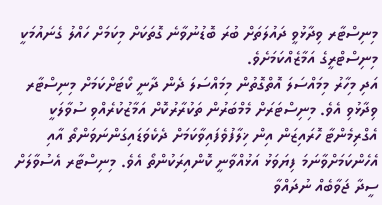މިނިސްޓާރ ވިދާޅުވީ ދައުލަތަށް ބުރަ ބޮޑުނުވާނެ ގޮތަކަށް މިކަމަށް ހައްލު ގެނައުމަކީ މިނިސްޓްރީގެ އަމާޒެއްކަމަށެވެ.
އަދި މިހާރު މިމައްސަލަ އޮތްގޮތުން މިމައްސަލަ ދެން ދާނީ ކޯޓަށްކަމަށް މިނިސްޓާރ ވިދާޅުވި އެވެ. މިނިސްޓަރަށް މެމްބަރުން ތަކުރާރުކޮށް އަމާޒުކުރެއްވި ސުވާލަކީ އެގްރިމެންޓާ ހޮރައިޒަން އިން ޚިލާފުވެފައިވާކަމަށް ދެކެވަޑައިގަންނަވަންތޯ އާއި އެހެންކަމަށްވާނަމަ ފިޔަވަޅު އަޅުއްވާނީ ކޮންއިރަކުންތޯ އެވެ. މިނިސްޓާރ އެސުވާލަށް ސީދާ ޖަވާބެއް ނުދައްވާ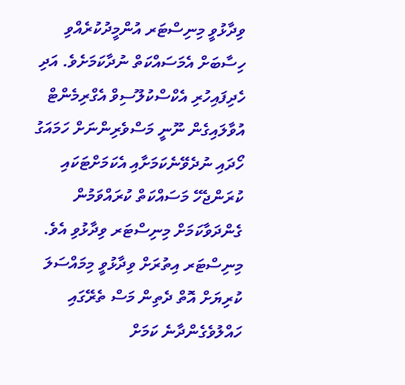ވިދާޅުވީ މިނިސްޓަރ އުންމީދުކުރެއްވި ހިސާބަށް އެމަސައްކަތް ނުދާކަމަށެވެ. އަދި ހެދިފައިހުރި އެކްސްކުލޫސިވް އެގްރިމެންޓް އުވާލައިގެން ނޫނީ މަސްވެރިންނަށް ހަމައަގު ހޯދައި ނުދެވޭނެކަމަށާއި އެކަމަށްޓަކައި ކުރަންޖެހޭ މަސައްކަތް ކުރައްވަމުން ގެންދަވާކަމަށް މިނިސްޓަރ ވިދާޅުވި އެވެ. މިނިސްޓަރ އިތުރަށް ވިދާޅުވީ މިމައްސަލަ ކުރިޔަށް އޮތް ދެތިން މަސް ތެރޭގައި ހައްލުވެގެންދާނެ ކަމަށް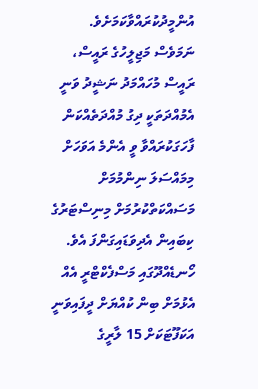އުންމީދުކުރައްވާކަމަށެވެ. ނަމަވެސް މަޖިލީހުގެ ރައީސް، ރައީސް މުހައްމަދު ނަޝީދު ވަނީ އެމުއްދަތަކީ ދިގު މުއްދަތެއްކަން ފާހަގަކުރައްވާ ވީ އެންމެ އަވަހަށް މިމައްސަލަ ނިންމުމަށް މަސައްކަތްކުރުމަށް މިނިސްޓަރުގެ ކިބައިން އެދިވަޑައިގަންފަ އެވެ.
ހޯނޑެއްދޫގައި މަސްފެކްޓްރީ އެއް އެޅުމަށް ބިން ކުއްޔަށް ދީފައިވަނީ އަކަފޫޓަކަށް 15 ލާރީގެ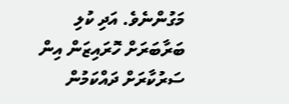މަގުންނެވެ. އަދި ކުލި ބަރާބަރަށް ހޮރައިޒަން އިން ސަރުކާރަށް ދައްކަމުން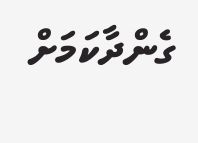ގެންދާކަމަށް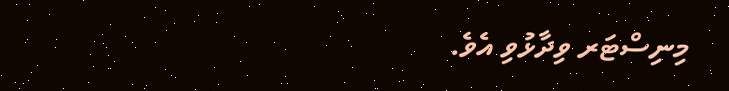މިނިސްޓަރ ވިދާޅުވި އެވެ.